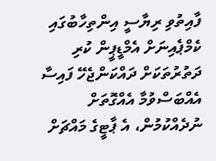ފާއިތުވި ރިޔާސީ އިންތިހާބުގައި ކެމްޕެއިނަށް އެމްޑީޕީން ކުރި ދަތުރުތަކަށް ދައްކަންޖެހޭ ފައިސާ އެއްބަސްވުމާ އެއްގޮތަށް ނުދެއްކުމުން، އެ ޕާޓީގެ މައްޗަށް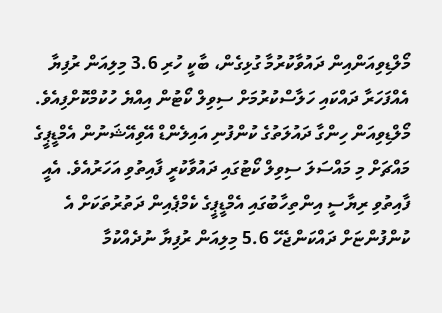މޯލްޑިވިއަންއިން ދައުވާކުރުމާ ގުޅިގެން، ބާކީ ހުރި 3.6 މިލިއަން ރުފިޔާ އެއްފަހަރާ ދައްކައި ހަލާސްކުރުމަށް ސިވިލް ކޯޓުން އިއްޔެ ހުކުމްކޮށްފިއެވެ.
މޯލްޑިވިއަން ހިންގާ ދައުލަތުގެ ކުންފުނި އައިލެންޑް އޭވިއޭޝަނުން އެމްޑީޕީގެ މައްޗަށް މި މައްސަލަ ސިވިލް ކޯޓުގައި ދައުވާކުރީ ފާއިތުވި އަހަރުއެވެ. އެއީ ފާއިތުވި ރިޔާސީ އިންތިހާބުގައި އެމްޑީޕީގެ ކެމްޕެއިން ދަތުރުތަކަށް އެ ކުންފުންޏަށް ދައްކަންޖެހޭ 5.6 މިލިއަން ރުފިޔާ ނުދެއްކުމާ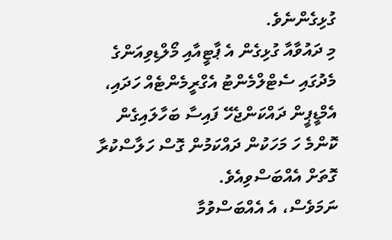ގުޅިގެންނެވެ.
މި ދައުވާއާ ގުޅިގެން އެ ޕާޓީއާއި މޯލްޑިވިއަންގެ މެދުގައި ސެޓްލްމެންޓު އެގްރީމެންޓެއް ހަދައި، އެމްޑީޕީން ދައްކަންޖެހޭ ފައިސާ ބަހާލައިގެން ކޮންމެ ހަ މަހަކުން ދައްކަމުން ގޮސް ހަލާސްކުރާ ގޮތަށް އެއްބަސްވިއެވެ.
ނަމަވެސް، އެ އެއްބަސްވުމާ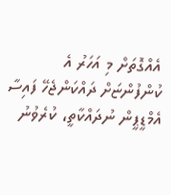އެއްގޮތަށް މި އަހަރު އެ ކުންފުންޏަށް ދައްކަންޖެހޭ ފައިސާ އެމްޑީޕީން ނުދައްކާތީ، ކުރެވުނު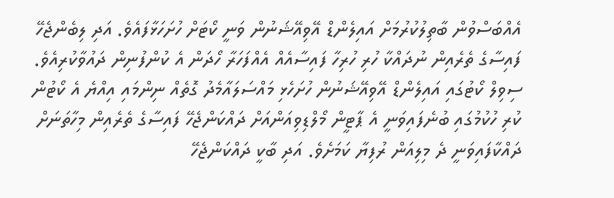އެއްބަސްވުން ބާތިލުކުރުމަށް އައިލެންޑް އޭވިއޭޝަނުން ވަނީ ކޯޓަށް ހުށަހަޅާފައެވެ. އަދި ލިބެންޖެހޭ ފައިސާގެ ތެރެއިން ނުދައްކާ ހުރި ހުރިހާ ފައިސާއެއް އެއްފަހަރާ ހޯދަން އެ ކުންފުނިން ދައުވާކުރިއެވެ.
ސިވިލް ކޯޓުގައި އައިލެންޑް އޭވިއޭޝަނުން ހުށަހެޅި މައްސަލައާމެދު ގޮތެއް ނިންމައި އިއްޔެ އެ ކޯޓުން ކުރި ހުކުމުގައި ބުނެފައިވަނީ އެ ޕާޓީން މޯލްޑިވިއަންއަށް ދައްކަންޖެހޭ ފައިސާގެ ތެރެއިން މިހާތަނަށް ދައްކާފައިވަނީ ދެ މިލިއަން ރުފިޔާ ކަމަށެވެ. އަދި ބާކީ ދައްކަންޖެހޭ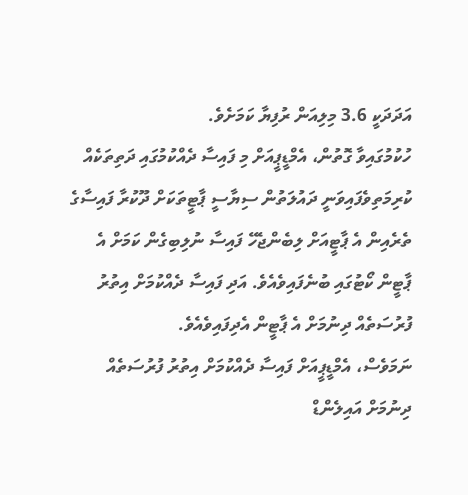އަދަދަކީ 3.6 މިލިއަން ރުފިޔާ ކަމަށެވެ.
ހުކުމުގައިވާ ގޮތުން، އެމްޑީޕީއަށް މި ފައިސާ ދެއްކުމުގައި ދަތިތަކެއް ކުރިމަތިވެފައިވަނީ ދައުލަތުން ސިޔާސީ ޕާޓީތަކަށް ދޫކުރާ ފައިސާގެ ތެރެއިން އެ ޕާޓީއަށް ލިބެންޖެހޭ ފައިސާ ނުލިބިގެން ކަމަށް އެ ޕާޓީން ކޯޓުގައި ބުނެފައިވެއެވެ. އަދި ފައިސާ ދެއްކުމަށް އިތުރު ފުރުސަތެއް ދިނުމަށް އެ ޕާޓީން އެދިފައިވެއެވެ.
ނަމަވެސް، އެމްޑީޕީއަށް ފައިސާ ދެއްކުމަށް އިތުރު ފުރުސަތެއް ދިނުމަށް އައިލެންޑް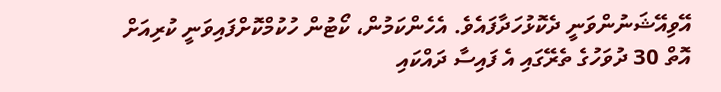އޭވިއޭޝަނުންވަނީ ދެކޮޅުހަދާފައެވެ. އެހެންކަމުން، ކޯޓުން ހުކުމްކޮށްފައިވަނީ ކުރިއަށް އޮތް 30 ދުވަހުގެ ތެރޭގައި އެ ފައިސާ ދައްކައި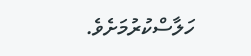ހަލާސްކުރުމަށެވެ.